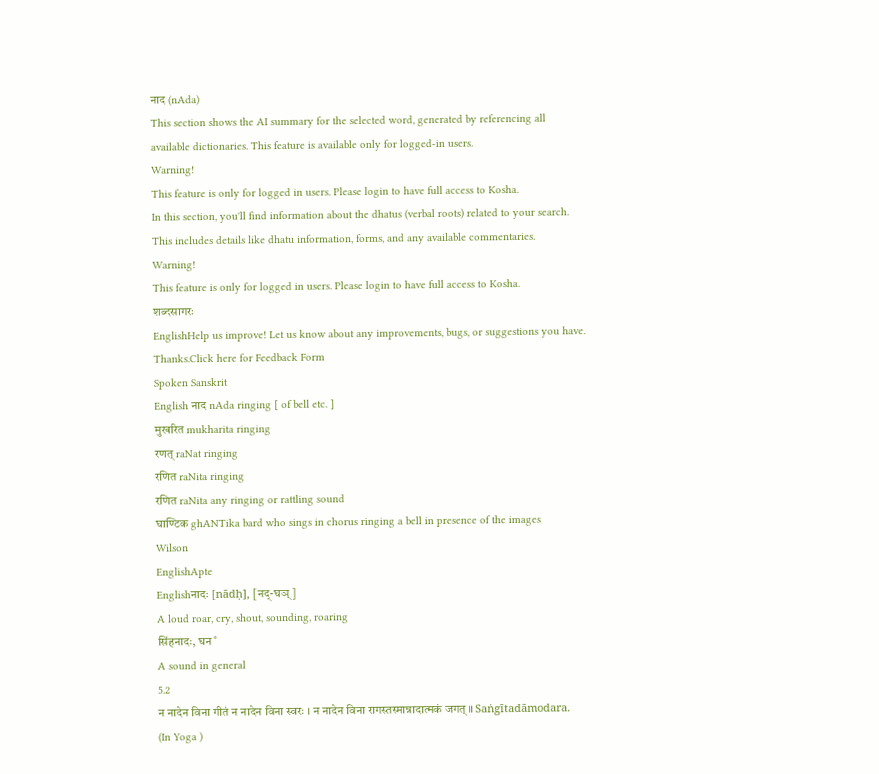नाद (nAda)
This section shows the AI summary for the selected word, generated by referencing all available dictionaries. This feature is available only for logged-in users.
Warning!
This feature is only for logged in users. Please login to have full access to Kosha.
In this section, you'll find information about the dhatus (verbal roots) related to your search. This includes details like dhatu information, forms, and any available commentaries.
Warning!
This feature is only for logged in users. Please login to have full access to Kosha.
शब्दसागरः
EnglishHelp us improve! Let us know about any improvements, bugs, or suggestions you have. Thanks.Click here for Feedback Form
Spoken Sanskrit
English नाद nAda ringing [ of bell etc. ]
मुखरित mukharita ringing
रणत् raNat ringing
रणित raNita ringing
रणित raNita any ringing or rattling sound
घाण्टिक ghANTika bard who sings in chorus ringing a bell in presence of the images
Wilson
EnglishApte
Englishनादः [nādḥ], [नद्-घञ्]
A loud roar, cry, shout, sounding, roaring
सिंहनादः, घन˚
A sound in general
5.2
न नादेन विना गीतं न नादेन विना स्वरः । न नादेन विना रागस्तस्मान्नादात्मकं जगत् ॥ Saṅgītadāmodara.
(In Yoga )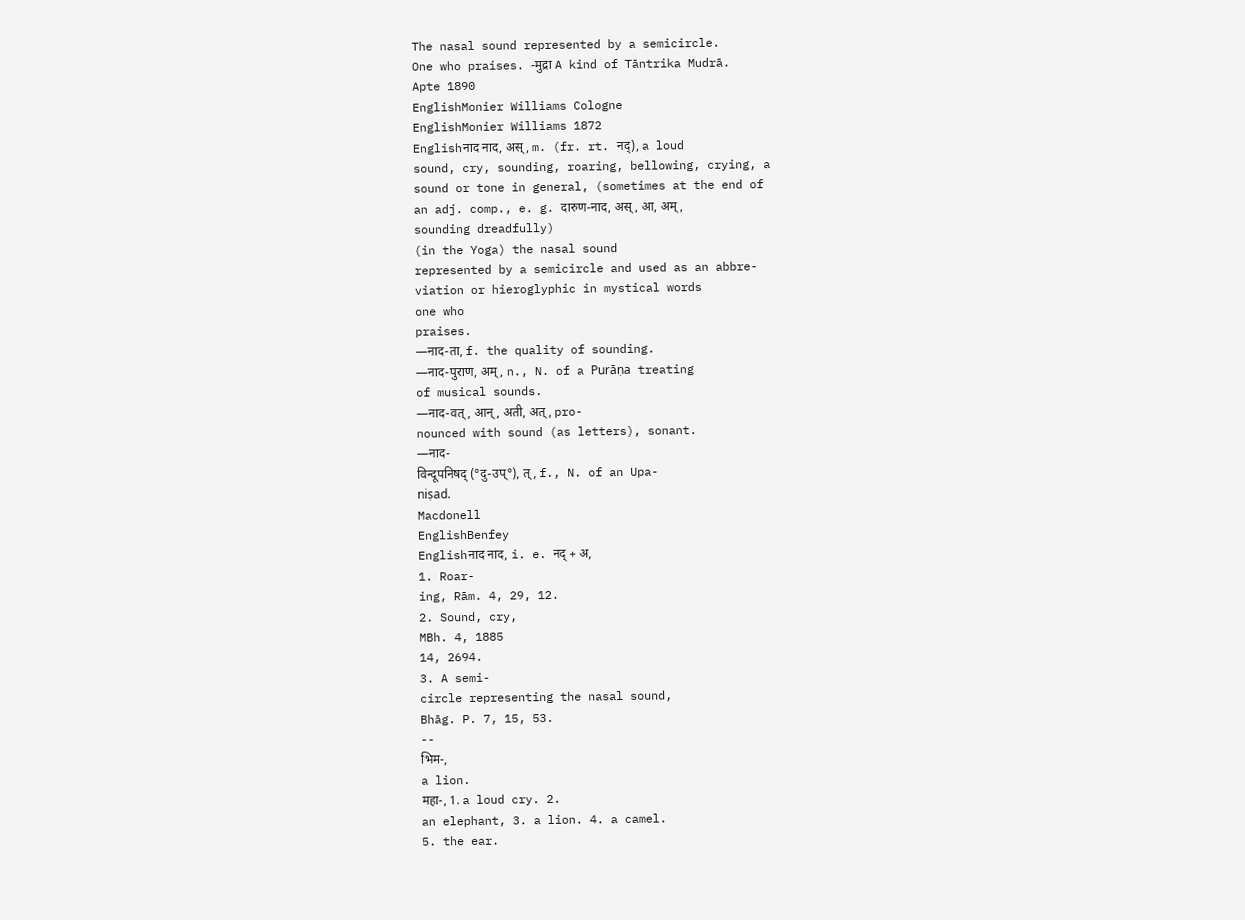The nasal sound represented by a semicircle.
One who praises. -मुद्रा A kind of Tāntrika Mudrā.
Apte 1890
EnglishMonier Williams Cologne
EnglishMonier Williams 1872
Englishनाद नाद, अस्, m. (fr. rt. नद्), a loud
sound, cry, sounding, roaring, bellowing, crying, a
sound or tone in general, (sometimes at the end of
an adj. comp., e. g. दारुण-नाद, अस्, आ, अम्,
sounding dreadfully)
(in the Yoga) the nasal sound
represented by a semicircle and used as an abbre-
viation or hieroglyphic in mystical words
one who
praises.
—नाद-ता, f. the quality of sounding.
—नाद-पुराण, अम्, n., N. of a Purāṇa treating
of musical sounds.
—नाद-वत्, आन्, अती, अत्, pro-
nounced with sound (as letters), sonant.
—नाद-
विन्दूपनिषद् (°दु-उप्°), त्, f., N. of an Upa-
niṣad.
Macdonell
EnglishBenfey
Englishनाद नाद, i. e. नद् + अ,
1. Roar-
ing, Rām. 4, 29, 12.
2. Sound, cry,
MBh. 4, 1885
14, 2694.
3. A semi-
circle representing the nasal sound,
Bhāg. P. 7, 15, 53.
--
भिम-,
a lion.
महा-, 1. a loud cry. 2.
an elephant, 3. a lion. 4. a camel.
5. the ear.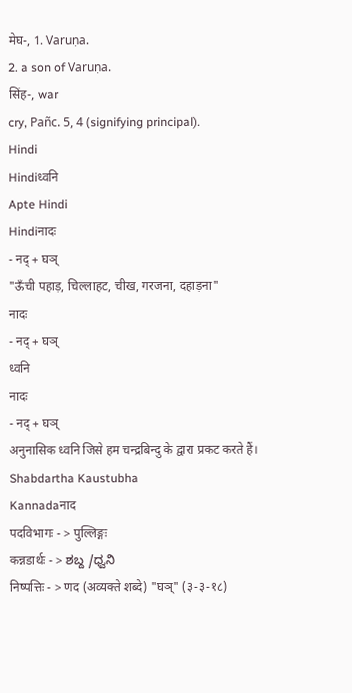मेघ-, 1. Varuṇa.
2. a son of Varuṇa.
सिंह-, war
cry, Pañc. 5, 4 (signifying principal).
Hindi
Hindiध्वनि
Apte Hindi
Hindiनादः
- नद् + घञ्
"ऊँची पहाड़, चिल्लाहट, चीख, गरजना, दहाड़ना"
नादः
- नद् + घञ्
ध्वनि
नादः
- नद् + घञ्
अनुनासिक ध्वनि जिसे हम चन्द्रबिन्दु के द्वारा प्रकट करते हैं।
Shabdartha Kaustubha
Kannadaनाद
पदविभागः - > पुल्लिङ्गः
कन्नडार्थः - > ಶಬ್ದ /ಧ್ವನಿ
निष्पत्तिः - > णद (अव्यक्ते शब्दे) "घञ्" (३-३-१८)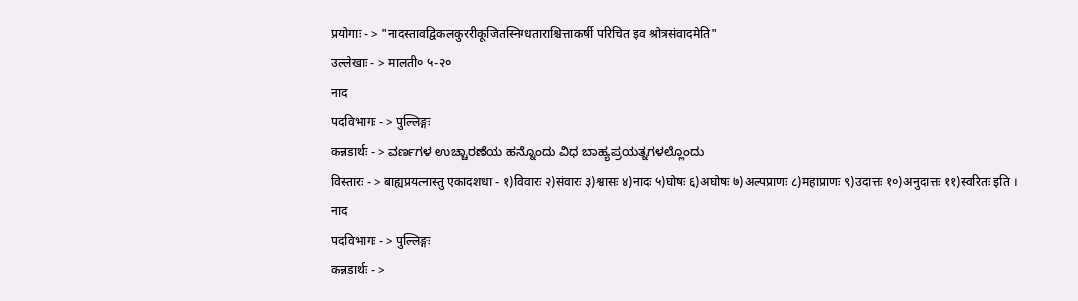प्रयोगाः - > "नादस्तावद्विकलकुररीकूजितस्निग्धताराश्चित्ताकर्षी परिचित इव श्रोत्रसंवादमेति"
उल्लेखाः - > मालती० ५-२०
नाद
पदविभागः - > पुल्लिङ्गः
कन्नडार्थः - > ವರ್ಣಗಳ ಉಚ್ಚಾರಣೆಯ ಹನ್ನೊಂದು ವಿಧ ಬಾಹ್ಯಪ್ರಯತ್ನಗಳಲ್ಲೊಂದು
विस्तारः - > बाह्यप्रयत्नास्तु एकादशधा - १)विवारः २)संवारः ३)श्वासः ४)नादः ५)घोषः ६)अघोषः ७)अल्पप्राणः ८)महाप्राणः ९)उदात्तः १०)अनुदात्तः ११)स्वरितः इति ।
नाद
पदविभागः - > पुल्लिङ्गः
कन्नडार्थः - >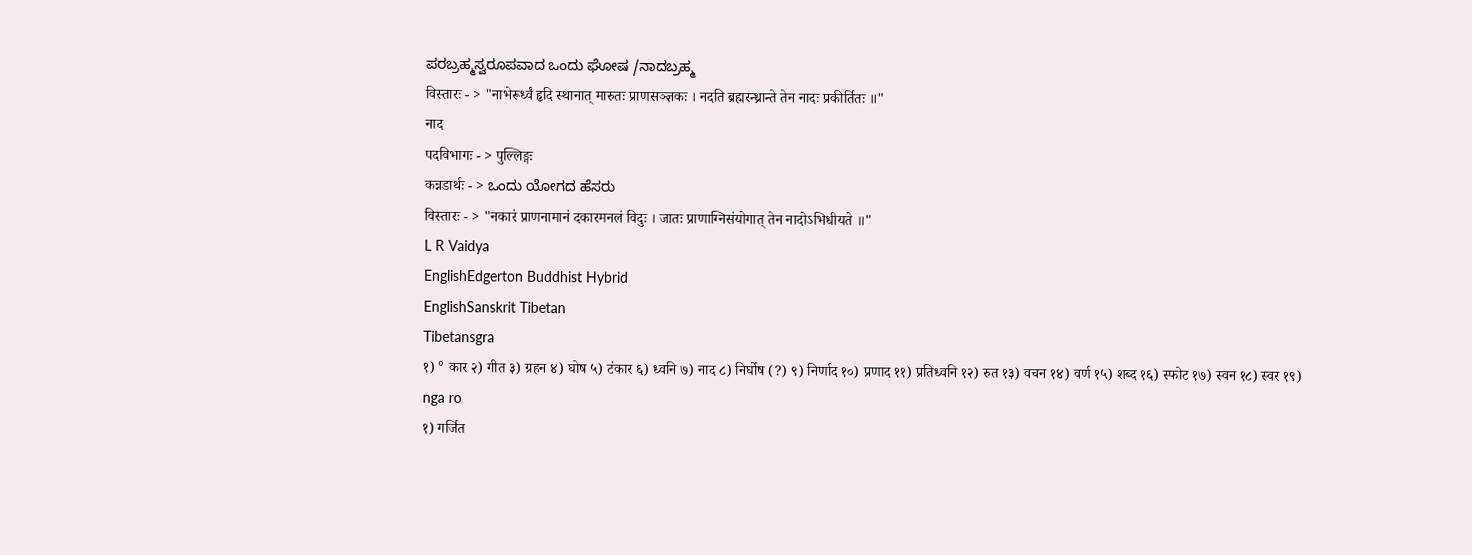ಪರಬ್ರಹ್ಮಸ್ವರೂಪವಾದ ಒಂದು ಘೋಷ /ನಾದಬ್ರಹ್ಮ
विस्तारः - > "नाभेरूर्ध्वं हृदि स्थानात् मारुतः प्राणसञ्ज्ञकः । नदति ब्रह्मरन्ध्रान्ते तेन नादः प्रकीर्तितः ॥"
नाद
पदविभागः - > पुल्लिङ्गः
कन्नडार्थः - > ಒಂದು ಯೋಗದ ಹೆಸರು
विस्तारः - > "नकारं प्राणनामानं दकारमनलं विदुः । जातः प्राणाग्निसंयोगात् तेन नादोऽभिधीयते ॥"
L R Vaidya
EnglishEdgerton Buddhist Hybrid
EnglishSanskrit Tibetan
Tibetansgra
१) ° कार २) गीत ३) ग्रहन ४) घोष ५) टंकार ६) ध्वनि ७) नाद ८) निर्घोष (?) ९) निर्णाद १०) प्रणाद ११) प्रतिध्वनि १२) रुत १३) वचन १४) वर्ण १५) शब्द १६) स्फोट १७) स्वन १८) स्वर १९)
nga ro
१) गर्जित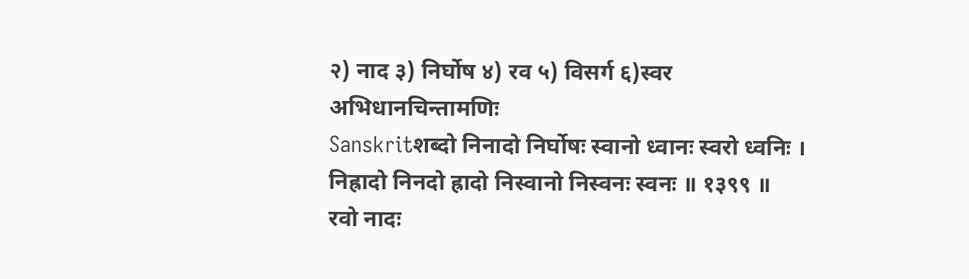२) नाद ३) निर्घोष ४) रव ५) विसर्ग ६)स्वर
अभिधानचिन्तामणिः
Sanskritशब्दो निनादो निर्घोषः स्वानो ध्वानः स्वरो ध्वनिः ।
निह्रादो निनदो ह्रादो निस्वानो निस्वनः स्वनः ॥ १३९९ ॥
रवो नादः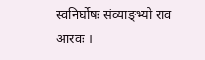स्वनिर्घोषः संव्याङ्भ्यो राव आरवः ।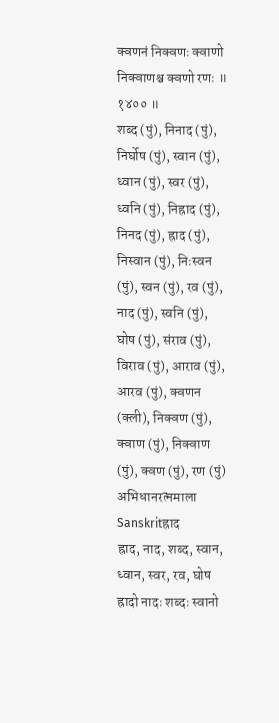क्वणनं निक्वणः क्वाणो निक्वाणश्च क्वणो रणः ॥ १४०० ॥
शब्द (पुं), निनाद (पुं), निर्घोष (पुं), स्वान (पुं), ध्वान (पुं), स्वर (पुं), ध्वनि (पुं), निह्राद (पुं), निनद (पुं), ह्राद (पुं), निस्वान (पुं), निःस्वन (पुं), स्वन (पुं), रव (पुं), नाद (पुं), स्वनि (पुं), घोष (पुं), संराव (पुं), विराव (पुं), आराव (पुं), आरव (पुं), क्वणन (क्ली), निक्वण (पुं), क्वाण (पुं), निक्वाण (पुं), क्वण (पुं), रण (पुं)
अभिधानरत्नमाला
Sanskritह्राद
ह्राद, नाद, शब्द, स्वान, ध्वान, स्वर, रव, घोष
ह्रादो नादः शब्दः स्वानो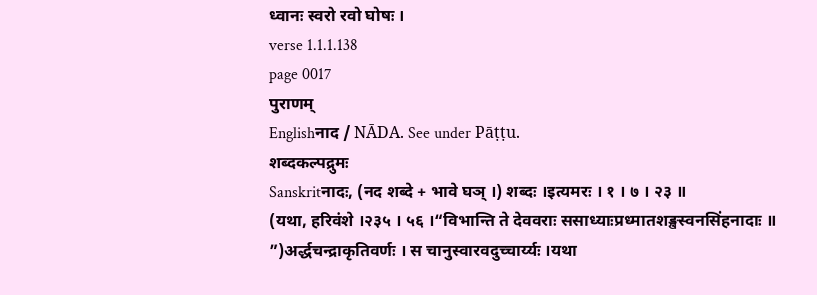ध्वानः स्वरो रवो घोषः ।
verse 1.1.1.138
page 0017
पुराणम्
Englishनाद / NĀDA. See under Pāṭṭu.
शब्दकल्पद्रुमः
Sanskritनादः, (नद शब्दे + भावे घञ् ।) शब्दः ।इत्यमरः । १ । ७ । २३ ॥
(यथा, हरिवंशे ।२३५ । ५६ ।“विभान्ति ते देववराः ससाध्याःप्रध्मातशङ्खस्वनसिंहनादाः ॥
”)अर्द्धचन्द्राकृतिवर्णः । स चानुस्वारवदुच्चार्य्यः ।यथा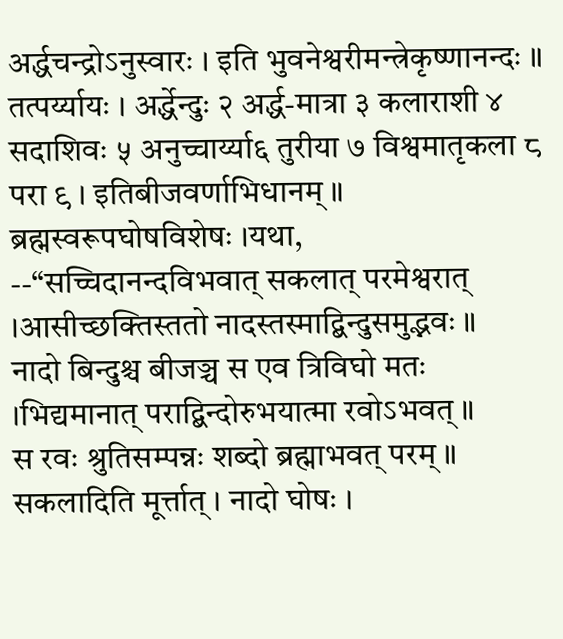अर्द्धचन्द्रोऽनुस्वारः । इति भुवनेश्वरीमन्त्रेकृष्णानन्दः ॥
तत्पर्य्यायः । अर्द्धेन्दुः २ अर्द्ध-मात्रा ३ कलाराशी ४ सदाशिवः ५ अनुच्चार्य्या६ तुरीया ७ विश्वमातृकला ८ परा ९ । इतिबीजवर्णाभिधानम् ॥
ब्रह्मस्वरूपघोषविशेषः ।यथा, --“सच्चिदानन्दविभवात् सकलात् परमेश्वरात् ।आसीच्छक्तिस्ततो नादस्तस्माद्बिन्दुसमुद्भवः ॥
नादो बिन्दुश्च बीजञ्च स एव त्रिविघो मतः ।भिद्यमानात् पराद्बिन्दोरुभयात्मा रवोऽभवत् ॥
स रवः श्रुतिसम्पन्नः शब्दो ब्रह्माभवत् परम् ॥
सकलादिति मूर्त्तात् । नादो घोषः ।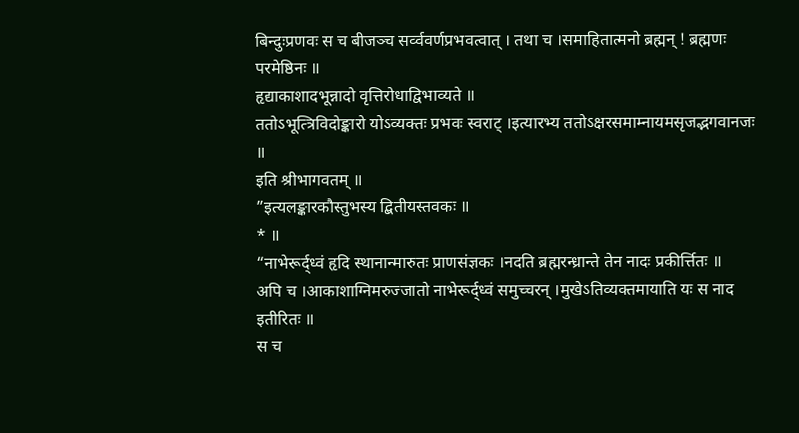बिन्दुःप्रणवः स च बीजञ्च सर्व्ववर्णप्रभवत्वात् । तथा च ।समाहितात्मनो ब्रह्मन् ! ब्रह्मणः परमेष्ठिनः ॥
हृद्याकाशादभून्नादो वृत्तिरोधाद्विभाव्यते ॥
ततोऽभूत्त्रिविदोङ्कारो योऽव्यक्तः प्रभवः स्वराट् ।इत्यारभ्य ततोऽक्षरसमाम्नायमसृजद्भगवानजः ॥
इति श्रीभागवतम् ॥
”इत्यलङ्कारकौस्तुभस्य द्बितीयस्तवकः ॥
* ॥
“नाभेरूर्द्ध्वं हृदि स्थानान्मारुतः प्राणसंज्ञकः ।नदति ब्रह्मरन्ध्रान्ते तेन नादः प्रकीर्त्तितः ॥
अपि च ।आकाशाग्निमरुज्जातो नाभेरूर्द्ध्वं समुच्चरन् ।मुखेऽतिव्यक्तमायाति यः स नाद इतीरितः ॥
स च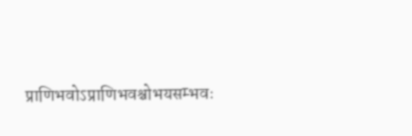प्राणिभवोऽप्राणिभवश्चोभयसम्भवः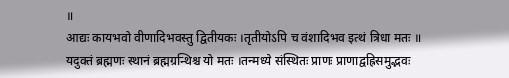॥
आद्यः कायभवो वीणादिभवस्तु द्वितीयकः ।तृतीयोऽपि च वंशादिभव इत्थं त्रिधा मतः ॥
यदुक्तं ब्रह्मणः स्थानं ब्रह्मग्रन्थिश्च यो मतः ।तन्मध्ये संस्थितः प्राणः प्राणाद्वह्रिसमुद्भवः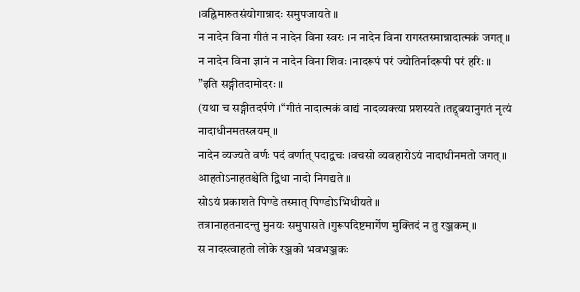।वह्निमारुतसंयोगान्नादः समुपजायते ॥
न नादेन विना गीतं न नादेन विना स्वरः ।न नादेन विना रागस्तस्मान्नादात्मकं जगत् ॥
न नादेन विना ज्ञानं न नादेन विना शिवः ।नादरूपं परं ज्योतिर्नादरूपी परं हरिः ॥
”इति सङ्गीतदामोदरः ॥
(यथा च सङ्गीतदर्पणे ।“गीतं नादात्मकं वाद्यं नादव्यक्त्या प्रशस्यते ।तद्द्बयानुगतं नृत्यं नादाधीनमतस्त्रयम् ॥
नादेन व्यज्यते वर्णः पदं वर्णात् पदाद्वचः ।वचसो व्यवहारोऽयं नादाधीनमतो जगत् ॥
आहतोऽनाहतश्चेति द्विधा नादो निगद्यते ॥
सोऽयं प्रकाशते पिण्डे तस्मात् पिण्डोऽभिधीयते ॥
तत्रानाहतनादन्तु मुनयः समुपासते ।गुरूपदिष्टमार्गेण मुक्तिदं न तु रञ्जकम् ॥
स नादस्त्वाहतो लोके रञ्जको भवभञ्जकः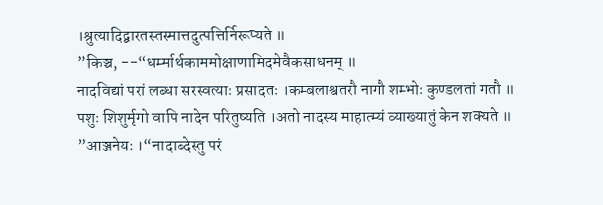।श्रुत्यादिद्बारतस्तस्मात्तदुत्पत्तिर्निरूप्यते ॥
”किञ्च, --“धर्म्मार्थकाममोक्षाणामिदमेवैकसाधनम् ॥
नादविद्यां परां लब्धा सरस्वत्याः प्रसादतः ।कम्बलाश्वतरौ नागौ शम्भोः कुण्डलतां गतौ ॥
पशुः शिशुर्मृगो वापि नादेन परितुष्यति ।अतो नादस्य माहात्म्यं व्याख्यातुं केन शक्यते ॥
”आञ्जनेयः ।“नादाब्देस्तु परं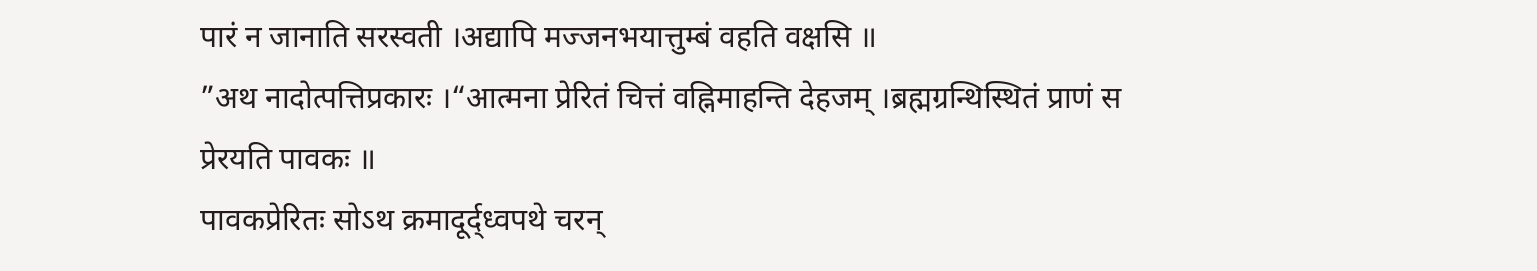पारं न जानाति सरस्वती ।अद्यापि मज्जनभयात्तुम्बं वहति वक्षसि ॥
”अथ नादोत्पत्तिप्रकारः ।“आत्मना प्रेरितं चित्तं वह्निमाहन्ति देहजम् ।ब्रह्मग्रन्थिस्थितं प्राणं स प्रेरयति पावकः ॥
पावकप्रेरितः सोऽथ क्रमादूर्द्ध्वपथे चरन्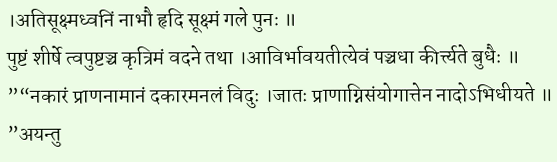।अतिसूक्ष्मध्वनिं नाभौ हृदि सूक्ष्मं गले पुनः ॥
पुष्टं शीर्षे त्वपुष्टञ्च कृत्रिमं वदने तथा ।आविर्भावयतीत्येवं पञ्चधा कीर्त्त्यते बुधैः ॥
”“नकारं प्राणनामानं दकारमनलं विदुः ।जातः प्राणाग्निसंयोगात्तेन नादोऽभिधीयते ॥
”अयन्तु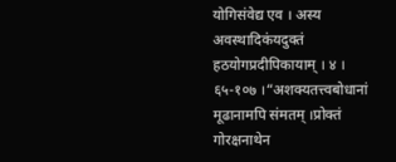योगिसंवेद्य एव । अस्य अवस्थादिकंयदुक्तं हठयोगप्रदीपिकायाम् । ४ । ६५-१०७ ।“अशक्यतत्त्वबोधानां मूढानामपि संमतम् ।प्रोक्तं गोरक्षनाथेन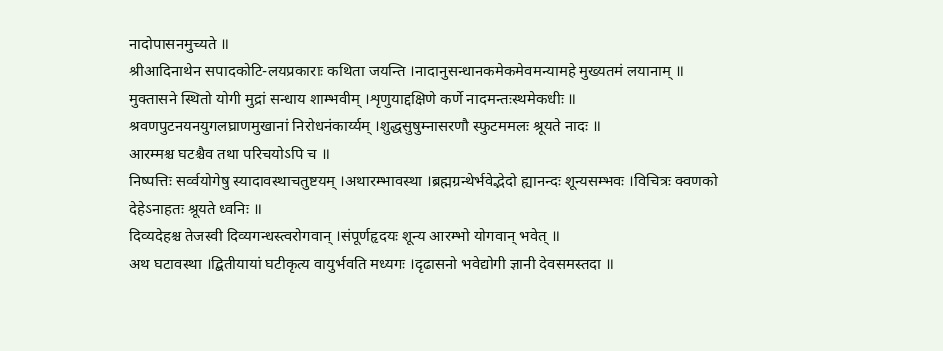नादोपासनमुच्यते ॥
श्रीआदिनाथेन सपादकोटि-लयप्रकाराः कथिता जयन्ति ।नादानुसन्धानकमेकमेवमन्यामहे मुख्यतमं लयानाम् ॥
मुक्तासने स्थितो योगी मुद्रां सन्धाय शाम्भवीम् ।शृणुयाद्दक्षिणे कर्णे नादमन्तःस्थमेकधीः ॥
श्रवणपुटनयनयुगलघ्राणमुखानां निरोधनंकार्य्यम् ।शुद्धसुषुम्नासरणौ स्फुटममलः श्रूयते नादः ॥
आरम्मश्च घटश्चैव तथा परिचयोऽपि च ॥
निष्पत्तिः सर्व्वयोगेषु स्यादावस्थाचतुष्टयम् ।अथारम्भावस्था ।ब्रह्मग्रन्थेर्भवेद्भेदो ह्यानन्दः शून्यसम्भवः ।विचित्रः क्वणको देहेऽनाहतः श्रूयते ध्वनिः ॥
दिव्यदेहश्च तेजस्वी दिव्यगन्धस्त्वरोगवान् ।संपूर्णहृदयः शून्य आरम्भो योगवान् भवेत् ॥
अथ घटावस्था ।द्बितीयायां घटीकृत्य वायुर्भवति मध्यगः ।दृढासनो भवेद्योगी ज्ञानी देवसमस्तदा ॥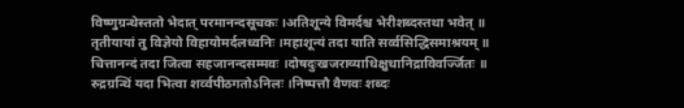विष्णुग्रन्थेस्ततो भेदात् परमानन्दसूचकः ।अतिशून्ये विमर्दश्च भेरीशब्दस्तथा भवेत् ॥
तृतीयायां तु विज्ञेयो विहायोमर्दलध्वनिः ।महाशून्यं तदा याति सर्व्वसिद्धिसमाश्रयम् ॥
चित्तानन्दं तदा जित्वा सहजानन्दसम्मवः ।दोषदुःखजराव्याधिक्षुधानिद्राविवर्ज्जितः ॥
रुद्रग्रन्थिं यदा भित्वा शर्व्वपीठगतोऽनिलः ।निष्पत्तौ वैणवः शब्दः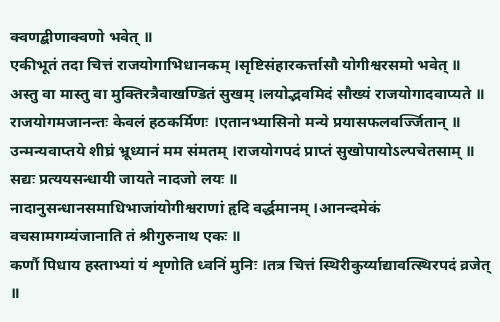क्वणद्बीणाक्वणो भवेत् ॥
एकीभूतं तदा चित्तं राजयोगाभिधानकम् ।सृष्टिसंहारकर्त्तासौ योगीश्वरसमो भवेत् ॥
अस्तु वा मास्तु वा मुक्तिरत्रैवाखण्डितं सुखम् ।लयोद्भवमिदं सौख्यं राजयोगादवाप्यते ॥
राजयोगमजानन्तः केवलं हठकर्मिणः ।एतानभ्यासिनो मन्ये प्रयासफलवर्ज्जितान् ॥
उन्मन्यवाप्तये शीघ्रं भ्रूध्यानं मम संमतम् ।राजयोगपदं प्राप्तं सुखोपायोऽल्पचेतसाम् ॥
सद्यः प्रत्ययसन्धायी जायते नादजो लयः ॥
नादानुसन्धानसमाधिभाजांयोगीश्वराणां हृदि वर्द्धमानम् ।आनन्दमेकं वचसामगम्यंजानाति तं श्रीगुरुनाथ एकः ॥
कर्णौ पिधाय हस्ताभ्यां यं शृणोति ध्वनिं मुनिः ।तत्र चित्तं स्थिरीकुर्य्याद्यावत्स्थिरपदं व्रजेत् ॥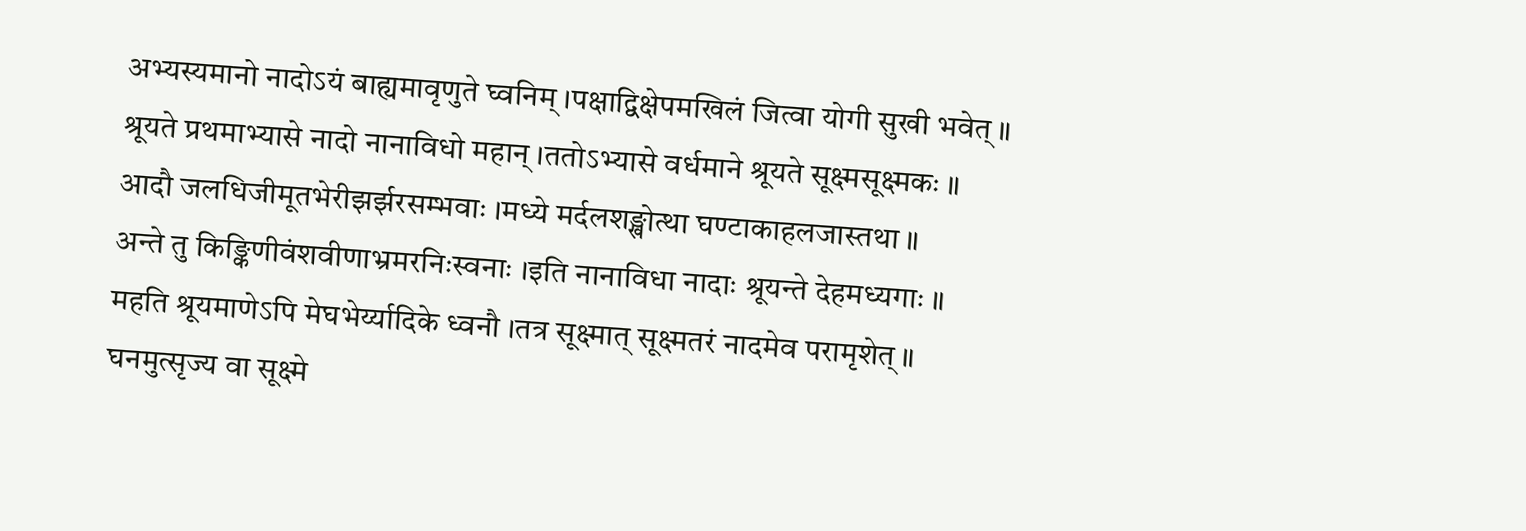अभ्यस्यमानो नादोऽयं बाह्यमावृणुते घ्वनिम् ।पक्षाद्विक्षेपमखिलं जित्वा योगी सुखी भवेत् ॥
श्रूयते प्रथमाभ्यासे नादो नानाविधो महान् ।ततोऽभ्यासे वर्धमाने श्रूयते सूक्ष्मसूक्ष्मकः ॥
आदौ जलधिजीमूतभेरीझर्झरसम्भवाः ।मध्ये मर्दलशङ्खोत्था घण्टाकाहलजास्तथा ॥
अन्ते तु किङ्किणीवंशवीणाभ्रमरनिःस्वनाः ।इति नानाविधा नादाः श्रूयन्ते देहमध्यगाः ॥
महति श्रूयमाणेऽपि मेघभेर्य्यादिके ध्वनौ ।तत्र सूक्ष्मात् सूक्ष्मतरं नादमेव परामृशेत् ॥
घनमुत्सृज्य वा सूक्ष्मे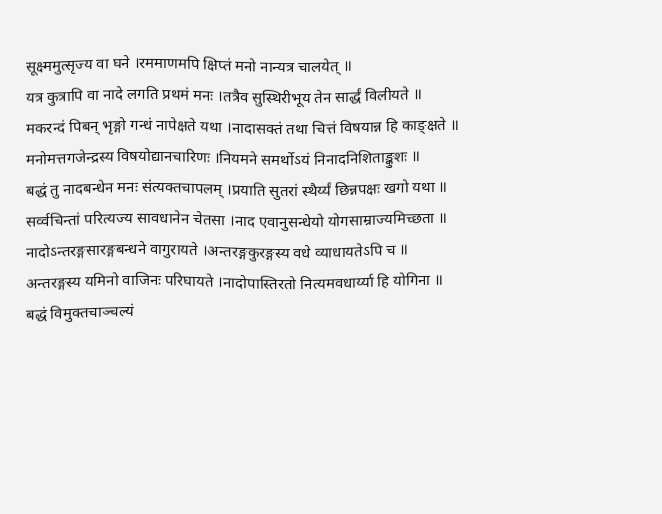सूक्ष्ममुत्सृज्य वा घने ।रममाणमपि क्षिप्तं मनो नान्यत्र चालयेत् ॥
यत्र कुत्रापि वा नादे लगति प्रथमं मनः ।तत्रैव सुस्थिरीभूय तेन सार्द्धं विलीयते ॥
मकरन्दं पिबन् भृङ्गो गन्धं नापेक्षते यथा ।नादासक्तं तथा चित्तं विषयान्न हि काङ्क्षते ॥
मनोमत्तगजेन्द्रस्य विषयोद्यानचारिणः ।नियमने समर्थोऽयं निनादनिशिताङ्कुशः ॥
बद्धं तु नादबन्धेन मनः संत्यक्तचापलम् ।प्रयाति सुतरां स्थैर्य्यं छिन्नपक्षः खगो यथा ॥
सर्व्वचिन्तां परित्यज्य सावधानेन चेतसा ।नाद एवानुसन्धेयो योगसाम्राज्यमिच्छता ॥
नादोऽन्तरङ्गसारङ्गबन्धने वागुरायते ।अन्तरङ्गकुरङ्गस्य वधे व्याधायतेऽपि च ॥
अन्तरङ्गस्य यमिनो वाजिनः परिघायते ।नादोपास्तिरतो नित्यमवधार्य्या हि योगिना ॥
बद्धं विमुक्तचाञ्चल्यं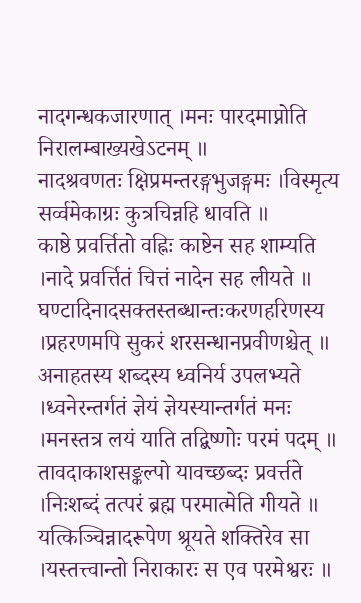नादगन्धकजारणात् ।मनः पारदमाप्नोति निरालम्बाख्यखेऽटनम् ॥
नादश्रवणतः क्षिप्रमन्तरङ्गभुजङ्गमः ।विस्मृत्य सर्व्वमेकाग्रः कुत्रचिन्नहि धावति ॥
काष्ठे प्रवर्त्तितो वह्निः काष्टेन सह शाम्यति ।नादे प्रवर्त्तितं चित्तं नादेन सह लीयते ॥
घण्टादिनादसक्तस्तब्धान्तःकरणहरिणस्य ।प्रहरणमपि सुकरं शरसन्धानप्रवीणश्चेत् ॥
अनाहतस्य शब्दस्य ध्वनिर्य उपलभ्यते ।ध्वनेरन्तर्गतं ज्ञेयं ज्ञेयस्यान्तर्गतं मनः ।मनस्तत्र लयं याति तद्बिष्णोः परमं पदम् ॥
तावदाकाशसङ्कल्पो यावच्छब्दः प्रवर्त्तते ।निःशब्दं तत्परं ब्रह्म परमात्मेति गीयते ॥
यत्किञ्चिन्नादरूपेण श्रूयते शक्तिरेव सा ।यस्तत्त्वान्तो निराकारः स एव परमेश्वरः ॥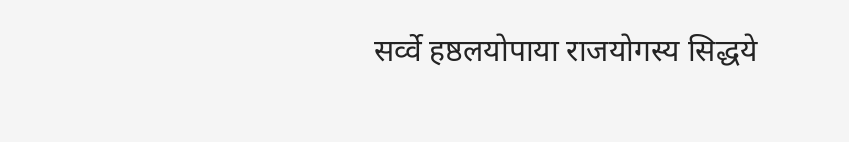सर्व्वे हष्ठलयोपाया राजयोगस्य सिद्धये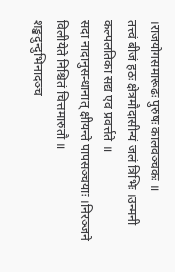।राजयोगसमारूढः पुरुषः कालवञ्चकः ॥
तत्त्वं बीजं हठः क्षेत्रमौदासीन्यं जलं त्रिभिः ।उन्मनी कल्पलतिका सद्य एव प्रवर्त्तते ॥
सदा नादानुसन्धानात् क्षीयन्ते पापसञ्चयाः ।निरञ्जने विलीयेते निश्चितं चित्तमारुतौ ॥
शङ्खदुन्दुभिनादञ्च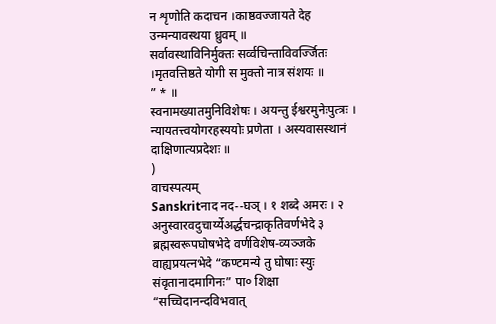न शृणोति कदाचन ।काष्ठवज्जायते देह उन्मन्यावस्थया ध्रुवम् ॥
सर्वावस्थाविनिर्मुक्तः सर्व्वचिन्ताविवर्ज्जितः ।मृतवत्तिष्ठते योगी स मुक्तो नात्र संशयः ॥
” * ॥
स्वनामख्यातमुनिविशेषः । अयन्तु ईश्वरमुनेःपुत्त्रः । न्यायतत्त्वयोगरहस्ययोः प्रणेता । अस्यवासस्थानं दाक्षिणात्यप्रदेशः ॥
)
वाचस्पत्यम्
Sanskritनाद नद--घञ् । १ शब्दे अमरः । २ अनुस्वारवदुचार्य्येअर्द्धचन्द्राकृतिवर्णभेदे ३ ब्रह्मस्वरूपघोषभेदे वर्णविशेष-व्यञ्जके वाह्यप्रयत्नभेदे “कण्टमन्ये तु घोषाः स्युः संवृतानादमागिनः” पा० शिक्षा “सच्चिदानन्दविभवात्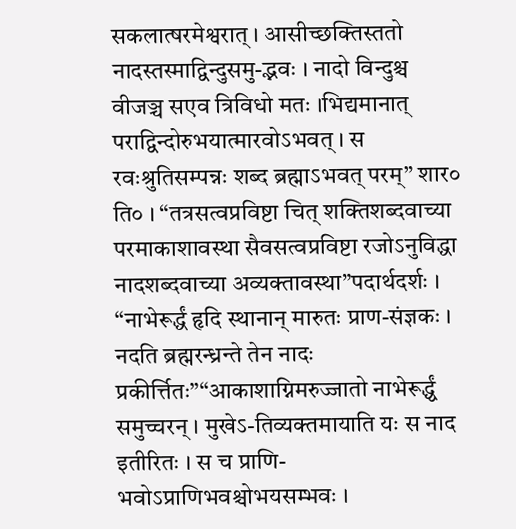सकलात्षरमेश्वरात् । आसीच्छक्तिस्ततो नादस्तस्माद्विन्दुसमु-द्भवः । नादो विन्दुश्च वीजञ्च सएव त्रिविधो मतः ।भिद्यमानात् पराद्विन्दोरुभयात्मारवोऽभवत् । स रवःश्रुतिसम्पन्नः शब्द ब्रह्माऽभवत् परम्” शार० ति० । “तत्रसत्वप्रविष्टा चित् शक्तिशब्दवाच्या परमाकाशावस्था सैवसत्वप्रविष्टा रजोऽनुविद्धा नादशब्दवाच्या अव्यक्तावस्था”पदार्थदर्शः । “नाभेरूर्द्धं हृदि स्थानान् मारुतः प्राण-संज्ञकः । नदति ब्रह्मरन्ध्रन्ते तेन नादः प्रकीर्त्तितः”“आकाशाग्निमरुज्जातो नाभेरूर्द्ध्वं समुच्चरन् । मुखेऽ-तिव्यक्तमायाति यः स नाद इतीरितः । स च प्राणि-भवोऽप्राणिभवश्चोभयसम्भवः ।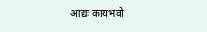आद्यः कायभवो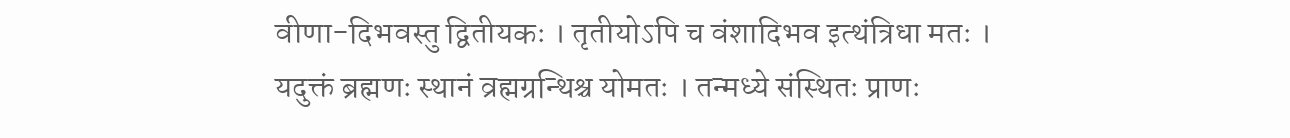वीणा-दिभवस्तु द्वितीयकः । तृतीयोऽपि च वंशादिभव इत्थंत्रिधा मतः । यदुक्तं ब्रह्मणः स्थानं व्रह्मग्रन्थिश्च योमतः । तन्मध्ये संस्थितः प्राणः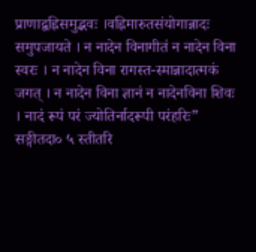प्राणाद्वह्निसमुद्भवः ।वह्निमारुतसंयोगान्नादः समुपजायते । न नादेन विनागीतं न नादेन विना स्वरः । न नादेन विना रागस्त-स्मान्नादात्मकं जगत् । न नादेन विना ज्ञानं न नादेनविना शिवः । नादं रूपं परं ज्योतिर्नादरूपी परंहरिः” सङ्गीतदा० ५ स्तीतरि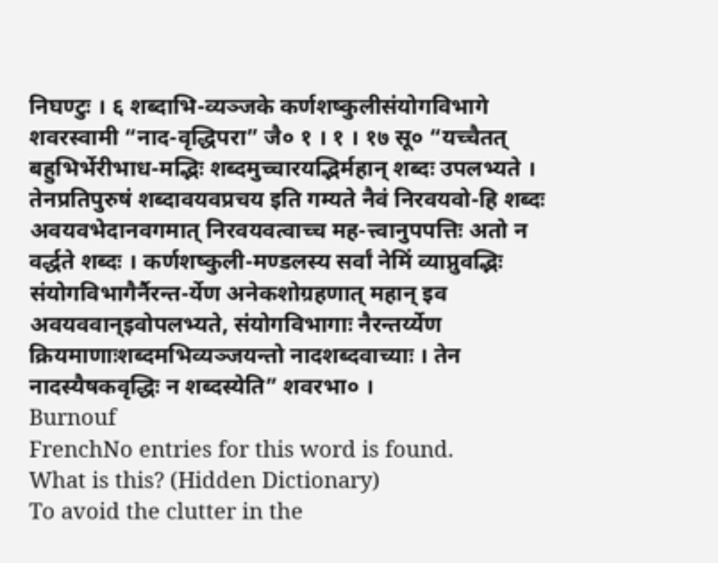निघण्टुः । ६ शब्दाभि-व्यञ्जके कर्णशष्कुलीसंयोगविभागे शवरस्वामी “नाद-वृद्धिपरा” जै० १ । १ । १७ सू० “यच्चैतत् बहुभिर्भेरीभाध-मद्भिः शब्दमुच्चारयद्भिर्महान् शब्दः उपलभ्यते । तेनप्रतिपुरुषं शब्दावयवप्रचय इति गम्यते नैवं निरवयवो-हि शब्दः अवयवभेदानवगमात् निरवयवत्वाच्च मह-त्त्वानुपपत्तिः अतो न वर्द्धते शब्दः । कर्णशष्कुली-मण्डलस्य सर्वां नेमिं व्याप्नुवद्भिः संयोगविभागैर्नैरन्त-र्येण अनेकशोग्रहणात् महान् इव अवयववान्इवोपलभ्यते, संयोगविभागाः नैरन्तर्य्येण क्रियमाणाःशब्दमभिव्यञ्जयन्तो नादशब्दवाच्याः । तेन नादस्यैषकवृद्धिः न शब्दस्येति” शवरभा० ।
Burnouf
FrenchNo entries for this word is found.
What is this? (Hidden Dictionary)
To avoid the clutter in the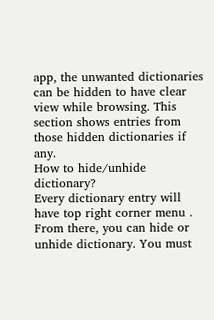app, the unwanted dictionaries can be hidden to have clear view while browsing. This section shows entries from those hidden dictionaries if any.
How to hide/unhide dictionary?
Every dictionary entry will have top right corner menu . From there, you can hide or unhide dictionary. You must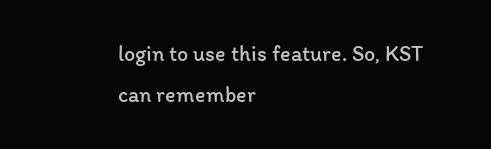login to use this feature. So, KST can remember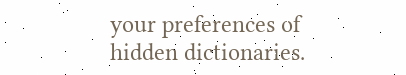your preferences of hidden dictionaries.